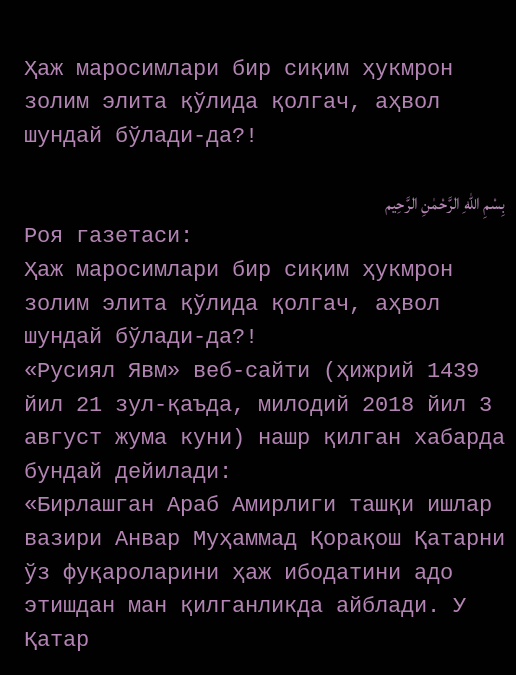Ҳаж маросимлари бир сиқим ҳукмрон золим элита қўлида қолгач, аҳвол шундай бўлади-да?!

بِسْمِ اللهِ الرَّحْمٰنِ الرَّحِيم
Роя газетаси:
Ҳаж маросимлари бир сиқим ҳукмрон золим элита қўлида қолгач, аҳвол шундай бўлади-да?!
«Русиял Явм» веб-сайти (ҳижрий 1439 йил 21 зул-қаъда, милодий 2018 йил 3 август жума куни) нашр қилган хабарда бундай дейилади:
«Бирлашган Араб Амирлиги ташқи ишлар вазири Анвар Муҳаммад Қорақош Қатарни ўз фуқароларини ҳаж ибодатини адо этишдан ман қилганликда айблади. У Қатар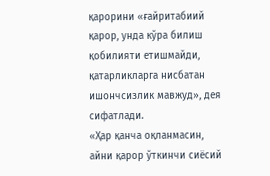қарорини «ғайритабиий қарор, унда кўра билиш қобилияти етишмайди, қатарликларга нисбатан ишончсизлик мавжуд», дея сифатлади.
«Ҳар қанча оқланмасин, айни қарор ўткинчи сиёсий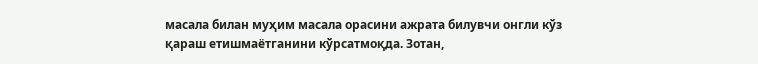масала билан муҳим масала орасини ажрата билувчи онгли кўз қараш етишмаётганини кўрсатмоқда. Зотан,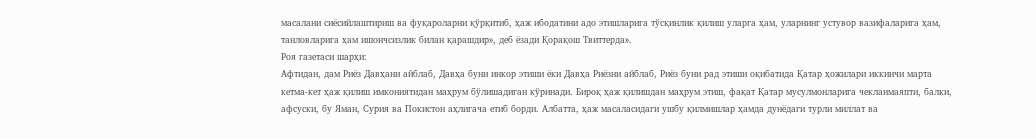масалани сиёсийлаштириш ва фуқароларни қўрқитиб, ҳаж ибодатини адо этишларига тўсқинлик қилиш уларга ҳам, уларнинг устувор вазифаларига ҳам, танловларига ҳам ишончсизлик билан қарашдир», деб ёзади Қорақош Твиттерда».
Роя газетаси шарҳи:
Афтидан, дам Риёз Давҳани айблаб, Давҳа буни инкор этиши ёки Давҳа Риёзни айблаб, Риёз буни рад этиши оқибатида Қатар ҳожилари иккинчи марта кетма-кет ҳаж қилиш имкониятидан маҳрум бўлишадиган кўринади. Бироқ ҳаж қилишдан маҳрум этиш, фақат Қатар мусулмонларига чекланмаяпти, балки, афсуски, бу Яман, Сурия ва Покистон аҳлигача етиб борди. Албатта, ҳаж масаласидаги ушбу қилмишлар ҳамда дунёдаги турли миллат ва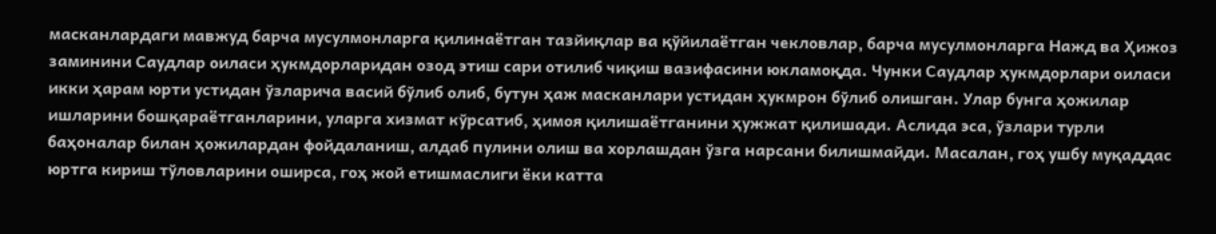масканлардаги мавжуд барча мусулмонларга қилинаётган тазйиқлар ва қўйилаётган чекловлар, барча мусулмонларга Нажд ва Ҳижоз заминини Саудлар оиласи ҳукмдорларидан озод этиш сари отилиб чиқиш вазифасини юкламоқда. Чунки Саудлар ҳукмдорлари оиласи икки ҳарам юрти устидан ўзларича васий бўлиб олиб, бутун ҳаж масканлари устидан ҳукмрон бўлиб олишган. Улар бунга ҳожилар ишларини бошқараётганларини, уларга хизмат кўрсатиб, ҳимоя қилишаётганини ҳужжат қилишади. Аслида эса, ўзлари турли баҳоналар билан ҳожилардан фойдаланиш, алдаб пулини олиш ва хорлашдан ўзга нарсани билишмайди. Масалан, гоҳ ушбу муқаддас юртга кириш тўловларини оширса, гоҳ жой етишмаслиги ёки катта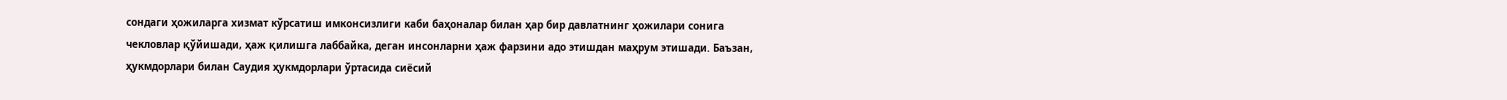сондаги ҳожиларга хизмат кўрсатиш имконсизлиги каби баҳоналар билан ҳар бир давлатнинг ҳожилари сонига чекловлар қўйишади, ҳаж қилишга лаббайка, деган инсонларни ҳаж фарзини адо этишдан маҳрум этишади. Баъзан, ҳукмдорлари билан Саудия ҳукмдорлари ўртасида сиёсий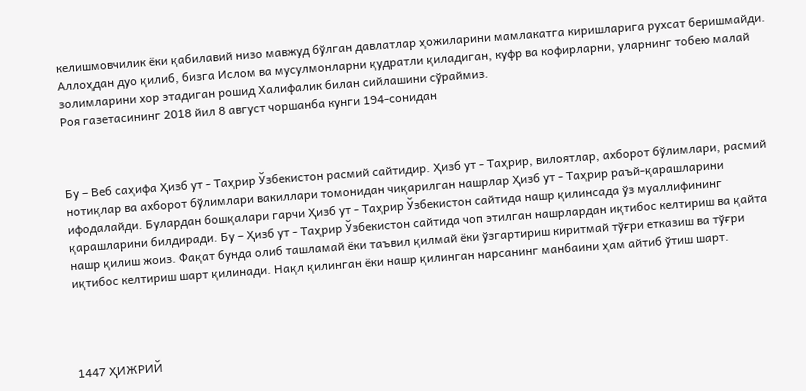келишмовчилик ёки қабилавий низо мавжуд бўлган давлатлар ҳожиларини мамлакатга киришларига рухсат беришмайди.
Аллоҳдан дуо қилиб, бизга Ислом ва мусулмонларни қудратли қиладиган, куфр ва кофирларни, уларнинг тобею малай золимларини хор этадиган рошид Халифалик билан сийлашини сўраймиз.
Роя газетасининг 2018 йил 8 август чоршанба кунги 194-сонидан



Бу – Веб саҳифа Ҳизб ут - Таҳрир Ўзбекистон расмий сайтидир. Ҳизб ут - Таҳрир, вилоятлар, ахборот бўлимлари, расмий нотиқлар ва ахборот бўлимлари вакиллари томонидан чиқарилган нашрлар Ҳизб ут - Таҳрир раъй-қарашларини ифодалайди. Булардан бошқалари гарчи Ҳизб ут - Таҳрир Ўзбекистон сайтида нашр қилинсада ўз муаллифининг қарашларини билдиради. Бу – Ҳизб ут - Таҳрир Ўзбекистон сайтида чоп этилган нашрлардан иқтибос келтириш ва қайта нашр қилиш жоиз. Фақат бунда олиб ташламай ёки таъвил қилмай ёки ўзгартириш киритмай тўғри етказиш ва тўғри иқтибос келтириш шарт қилинади. Нақл қилинган ёки нашр қилинган нарсанинг манбаини ҳам айтиб ўтиш шарт.




1447 ҲИЖРИЙ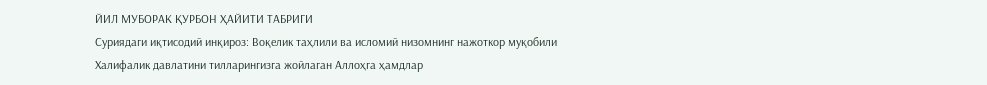ЙИЛ МУБОРАК ҚУРБОН ҲАЙИТИ ТАБРИГИ
Суриядаги иқтисодий инқироз: Воқелик таҳлили ва исломий низомнинг нажоткор муқобили
Халифалик давлатини тилларингизга жойлаган Аллоҳга ҳамдлар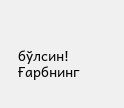бўлсин!
Ғарбнинг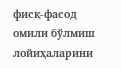фисқ-фасод омили бўлмиш лойиҳаларини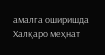амалга оширишда Халқаро меҳнат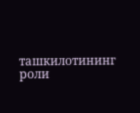ташкилотининг роли